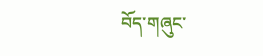བོད་གཞུང་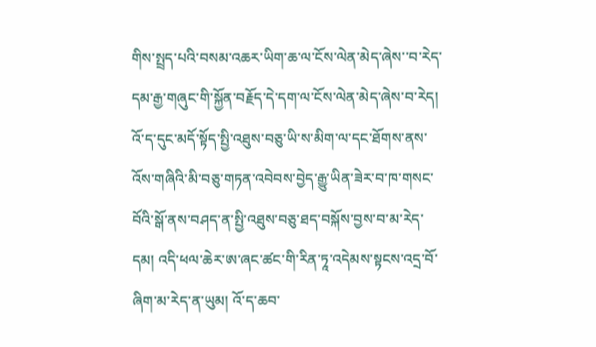གིས་སྤྲད་པའི་བསམ་འཆར་ཡིག་ཆ་ལ་ངོས་ལེན་མེད་ཞེས་་བ་རེད་དམ་རྒྱ་གཞུང་གི་སྐྱོན་བརྗོད་དེ་དག་ལ་ངོས་ལེན་མེད་ཞེས་བ་རེད། འོ་ད་དུང་མདོ་སྟོད་སྤྱི་འཐུས་བཅུ་ཡི་ས་མིག་ལ་དང་ཐོགས་ནས་འོས་གཞིའི་མི་བཅུ་གཏན་འབེབས་བྱེད་རྒྱུ་ཡིན་ཟེར་བ་ཁ་གསང་བོའི་སྒོ་ནས་བཤད་ན་སྤྱི་འཐུས་བཅུ་ཐད་བསྐོས་བྱས་བ་མ་རེད་དམ། འདི་ཕལ་ཆེར་ཨ་ཞང་ཚང་གི་རིན་ཏཱ་འདེམས་སྟངས་འདྲ་བོ་ཞིག་མ་རེད་ན་ཡུམ། འོ་ད་ཆབ་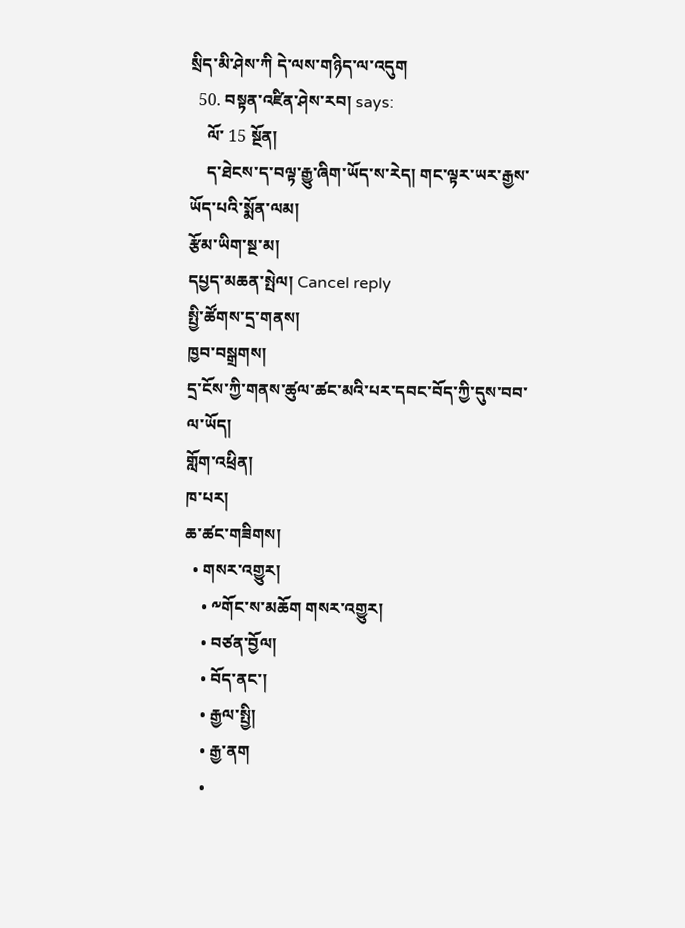སྲིད་མི་ཤེས་ཀི དེ་ལས་གཉིད་ལ་འདུག
  50. བསྟན་འཛིན་ཤེས་རབ། says:
    ལོ་ 15 སྔོན།
    ད་ཐེངས་ད་བལྟ་རྒྱུ་ཞིག་ཡོད་ས་རེད། གང་ལྟར་ཡར་རྒྱས་ཡོད་པའི་སྨོན་ལམ།
རྩོམ་ཡིག་སྔ་མ།
དཔྱད་མཆན་སྤེལ། Cancel reply
སྤྱི་ཚོགས་དྲ་གནས།
ཁྱབ་བསྒྲགས།
དྲ་ངོས་ཀྱི་གནས་ཚུལ་ཚང་མའི་པར་དབང་བོད་ཀྱི་དུས་བབ་ལ་ཡོད།
གློག་འཕྲིན།
ཁ་པར།
ཆ་ཚང་གཟིགས།
  • གསར་འགྱུར།
    • ༸གོང་ས་མཆོག གསར་འགྱུར།
    • བཙན་བྱོལ།
    • བོད་ནང་།
    • རྒྱལ་སྤྱི།
    • རྒྱ་ནག
    •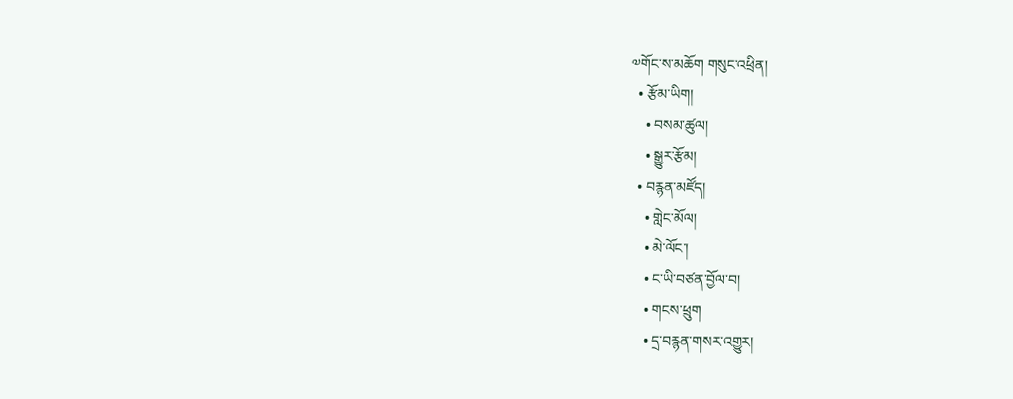༧གོང་ས་མཆོག གསུང་འཕྲིན།
  • རྩོམ་ཡིག།
    • བསམ་ཚུལ།
    • སྒྱུར་རྩོམ།
  • བརྙན་མཛོད།
    • གླེང་མོལ།
    • མེ་ལོང་།
    • ང་ཡི་བཙན་བྱོལ་བ།
    • གངས་ཕྲུག
    • དྲ་བརྙན་གསར་འགྱུར།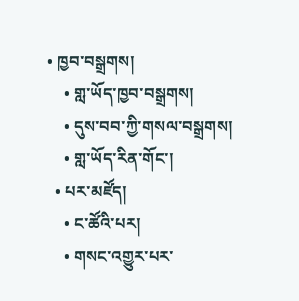• ཁྱབ་བསྒྲགས།
    • གླ་ཡོད་ཁྱབ་བསྒྲགས།
    • དུས་བབ་ཀྱི་གསལ་བསྒྲགས།
    • གླ་ཡོད་རིན་གོང་།
  • པར་མཛོད།
    • ང་ཚོའི་པར།
    • གསང་འགྱུར་པར་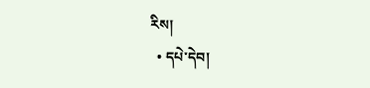རིས།
  • དཔེ་དེབ།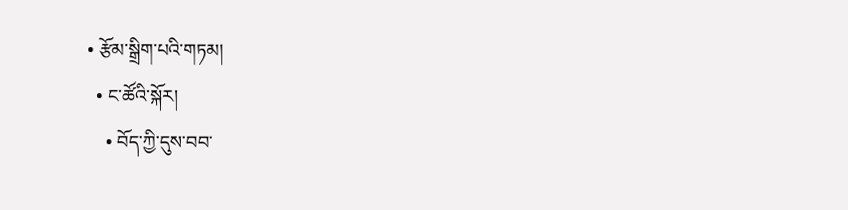• རྩོམ་སྒྲིག་པའི་གཏམ།
  • ང་ཚོའི་སྐོར།
    • བོད་ཀྱི་དུས་བབ་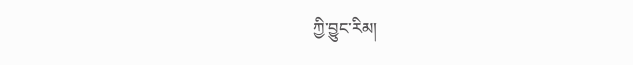ཀྱི་བྱུང་རིམ།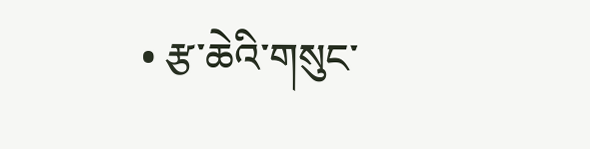• རྩ་ཆེའི་གསུང་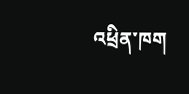འཕྲིན་ཁག